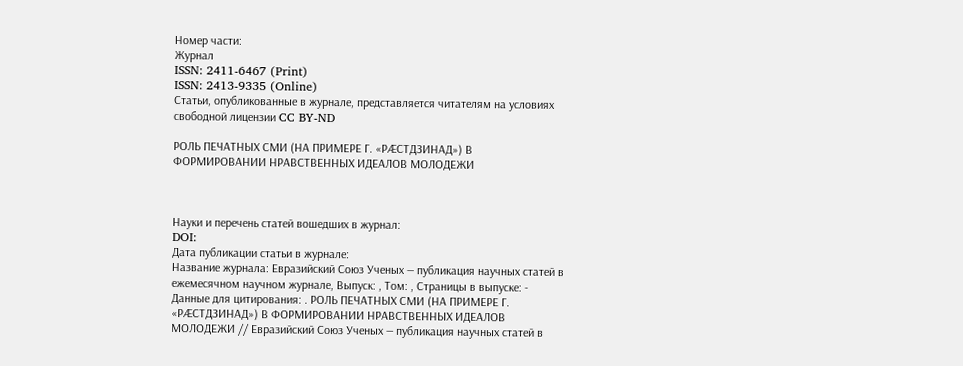Номер части:
Журнал
ISSN: 2411-6467 (Print)
ISSN: 2413-9335 (Online)
Статьи, опубликованные в журнале, представляется читателям на условиях свободной лицензии CC BY-ND

РОЛЬ ПЕЧАТНЫХ СМИ (НА ПРИМЕРЕ Г. «РÆСТДЗИНАД») В ФОРМИРОВАНИИ НРАВСТВЕННЫХ ИДЕАЛОВ МОЛОДЕЖИ



Науки и перечень статей вошедших в журнал:
DOI:
Дата публикации статьи в журнале:
Название журнала: Евразийский Союз Ученых — публикация научных статей в ежемесячном научном журнале, Выпуск: , Том: , Страницы в выпуске: -
Данные для цитирования: . РОЛЬ ПЕЧАТНЫХ СМИ (НА ПРИМЕРЕ Г. «РÆСТДЗИНАД») В ФОРМИРОВАНИИ НРАВСТВЕННЫХ ИДЕАЛОВ МОЛОДЕЖИ // Евразийский Союз Ученых — публикация научных статей в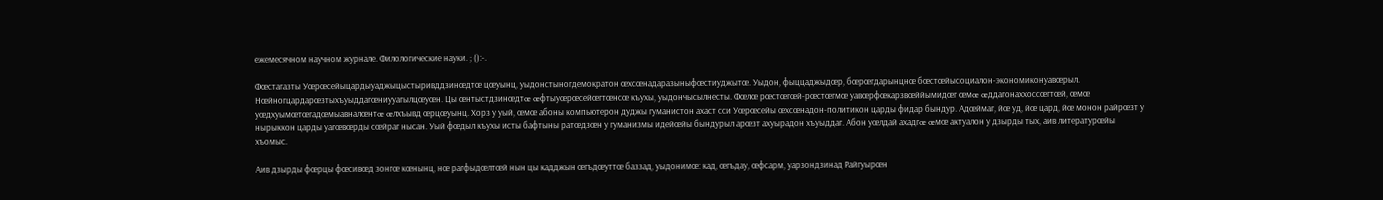ежемесячном научном журнале. Филологические науки. ; ():-.

Фœстагазты Уœрœсейыцардыуаджыцыстыривддзинœдтœ цœуынц, уыдонстыногдемократон œхсœнадаразыныфœстиуджытœ. Уыдон, фыццаджыдœр, бœрœгдарынцнœ бœстœйысоциалон-экономиконуавœрыл. Нœйногцардарœзтыхъуыддагœниууагылцœуœн. Цы œнтыстдзинœдтœ œфтыуœрœсейœгтœнсœ къухы, уыдончысылнесты. Фœлœ рœстœгœй-рœстœгмœ уавœрфœкарзвœййымидœг œмœ œддагонаххоссœгтœй, œмœ уœдхуымœтœгадœмыавналœнтœ œлхъывд œрцœуынц. Хорз у уый, œмœ абоны компьютерон дуджы гуманистон ахаст сси Уœрœсейы œхсœнадон-политикон царды фидар бындур. Адœймаг, йœ уд, йœ цард, йœ монон райрœзт у нырыккон царды уагœвœрды сœйраг нысан. Уый фœдыл къухы исты бафтыны ратœдзœн у гуманизмы идейœйы бындурыл арœзт ахуырадон хъуыддаг. Абон уœлдай ахадгœ œмœ актуалон у дзырды тых, аив литературœйы хъомыс.

Аив дзырды фœрцы фœсивœд зонгœ кœнынц, нœ рагфыдœлтœй нын цы кадджын œгъдœуттœ баззад, уыдонимœ: кад, œгъдау, œфсарм, уарзондзинад Райгуырœн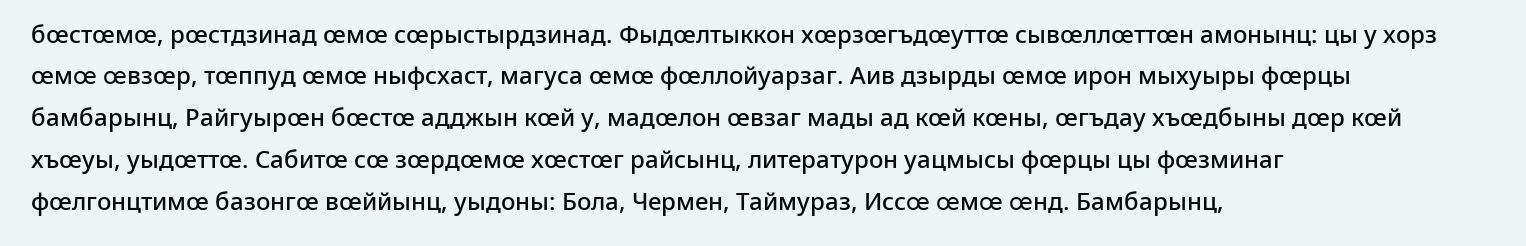бœстœмœ, рœстдзинад œмœ сœрыстырдзинад. Фыдœлтыккон хœрзœгъдœуттœ сывœллœттœн амонынц: цы у хорз œмœ œвзœр, тœппуд œмœ ныфсхаст, магуса œмœ фœллойуарзаг. Аив дзырды œмœ ирон мыхуыры фœрцы бамбарынц, Райгуырœн бœстœ адджын кœй у, мадœлон œвзаг мады ад кœй кœны, œгъдау хъœдбыны дœр кœй хъœуы, уыдœттœ. Сабитœ сœ зœрдœмœ хœстœг райсынц, литературон уацмысы фœрцы цы фœзминаг фœлгонцтимœ базонгœ вœййынц, уыдоны: Бола, Чермен, Таймураз, Иссœ œмœ œнд. Бамбарынц,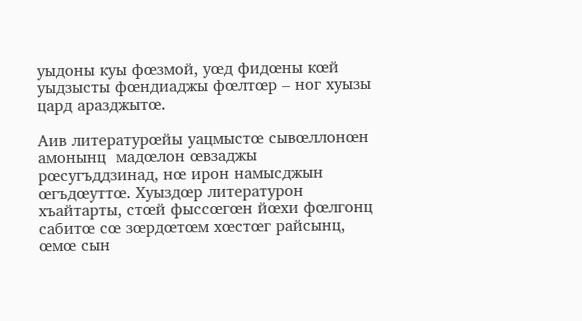уыдоны куы фœзмой, уœд фидœны кœй уыдзысты фœндиаджы фœлтœр – ног хуызы цард аразджытœ.

Аив литературœйы уацмыстœ сывœллонœн амонынц  мадœлон œвзаджы рœсугъддзинад, нœ ирон намысджын œгъдœуттœ. Хуыздœр литературон хъайтарты, стœй фыссœгœн йœхи фœлгонц сабитœ сœ зœрдœтœм хœстœг райсынц, œмœ сын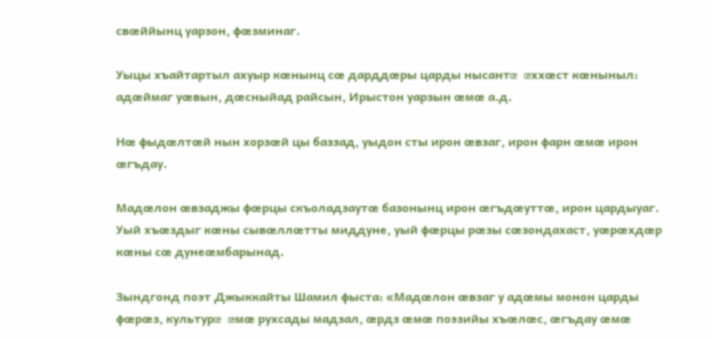свœййынц уарзон, фœзминаг.

Уыцы хъайтартыл ахуыр кœнынц сœ дарддœры царды нысантœ œххœст кœныныл: адœймаг уœвын, дœсныйад райсын, Ирыстон уарзын œмœ а.д.

Нœ фыдœлтœй нын хорзœй цы баззад, уыдон сты ирон œвзаг, ирон фарн œмœ ирон œгъдау.

Мадœлон œвзаджы фœрцы скъоладзаутœ базонынц ирон œгъдœуттœ, ирон цардыуаг. Уый хъœздыг кœны сывœллœтты миддуне, уый фœрцы рœзы сœзондахаст, уœрœхдœр кœны сœ дунеœмбарынад.

Зындгонд поэт Джыккайты Шамил фыста: «Мадœлон œвзаг у адœмы монон царды фœрœз, культурœ œмœ рухсады мадзал, œрдз œмœ поэзийы хъœлœс, œгъдау œмœ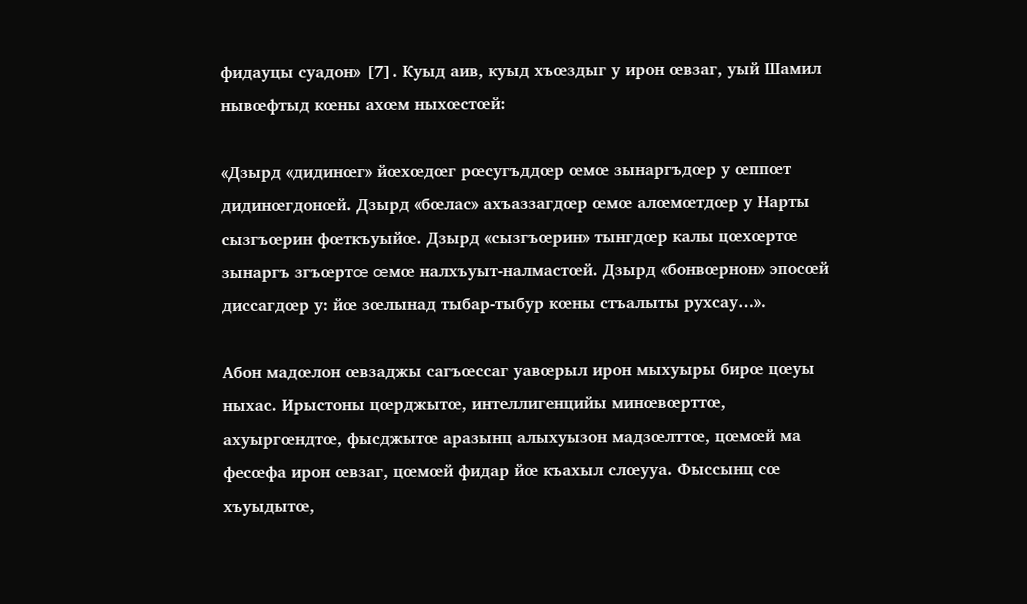фидауцы суадон» [7]. Куыд аив, куыд хъœздыг у ирон œвзаг, уый Шамил нывœфтыд кœны ахœм ныхœстœй:

«Дзырд «дидинœг» йœхœдœг рœсугъддœр œмœ зынаргъдœр у œппœт дидинœгдонœй. Дзырд «бœлас» ахъаззагдœр œмœ алœмœтдœр у Нарты сызгъœрин фœткъуыйœ. Дзырд «сызгъœрин» тынгдœр калы цœхœртœ зынаргъ згъœртœ œмœ налхъуыт-налмастœй. Дзырд «бонвœрнон» эпосœй диссагдœр у: йœ зœлынад тыбар-тыбур кœны стъалыты рухсау…».

Абон мадœлон œвзаджы сагъœссаг уавœрыл ирон мыхуыры бирœ цœуы ныхас. Ирыстоны цœрджытœ, интеллигенцийы минœвœрттœ, ахуыргœндтœ, фысджытœ аразынц алыхуызон мадзœлттœ, цœмœй ма фесœфа ирон œвзаг, цœмœй фидар йœ къахыл слœууа. Фыссынц сœ хъуыдытœ,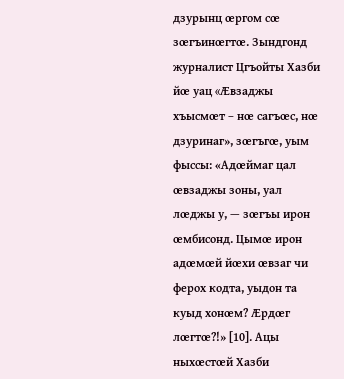дзурынц œргом сœ зœгъинœгтœ. Зындгонд журналист Цгъойты Хазби йœ уац «Æвзаджы хъысмœт – нœ сагъœс, нœ дзуринаг», зœгъгœ, уым фыссы: «Адœймаг цал œвзаджы зоны, уал лœджы у, — зœгъы ирон œмбисонд. Цымœ ирон адœмœй йœхи œвзаг чи ферох кодта, уыдон та куыд хонœм? Æрдœг лœгтœ?!» [10]. Ацы ныхœстœй Хазби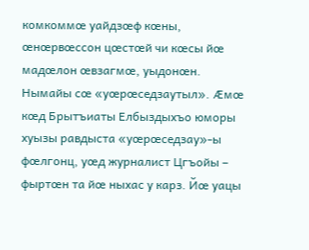комкоммœ уайдзœф кœны, œнœрвœссон цœстœй чи кœсы йœ мадœлон œвзагмœ, уыдонœн. Нымайы сœ «уœрœседзаутыл». Æмœ кœд Брытъиаты Елбыздыхъо юморы хуызы равдыста «уœрœседзау»-ы фœлгонц, уœд журналист Цгъойы – фыртœн та йœ ныхас у карз. Йœ уацы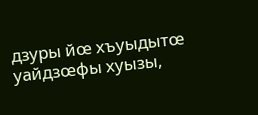дзуры йœ хъуыдытœ уайдзœфы хуызы,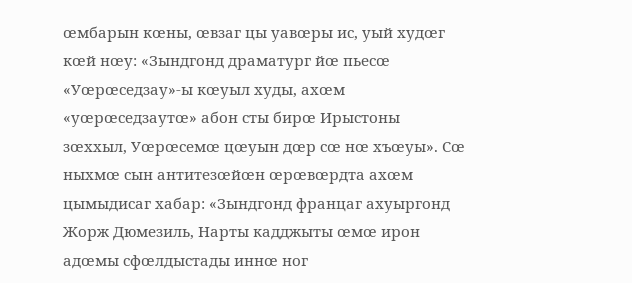œмбарын кœны, œвзаг цы уавœры ис, уый худœг кœй нœу: «Зындгонд драматург йœ пьесœ «Уœрœседзау»-ы кœуыл худы, ахœм «уœрœседзаутœ» абон сты бирœ Ирыстоны зœххыл, Уœрœсемœ цœуын дœр сœ нœ хъœуы». Сœ ныхмœ сын антитезœйœн œрœвœрдта ахœм цымыдисаг хабар: «Зындгонд францаг ахуыргонд Жорж Дюмезиль, Нарты кадджыты œмœ ирон адœмы сфœлдыстады иннœ ног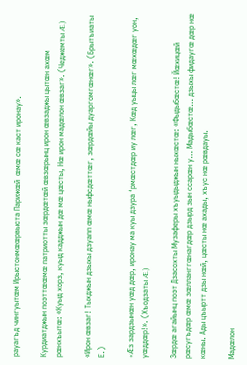рауагъд чингуытœм Ирыстонмœœрвыста Парижœй  œмœ сœ каст иронау».

Курдиатджын поэттœœмœ патриотты зœрдœтœй œвзœрынц ирон œвзаджы цытœн ахœм рœнхъытœ: «Куыд хорз, куыд кадджын дœ мœ цœсты, Нœ ирон мадœлон œвзаг». (Чеджемты Æ.)

«Ирон œвзаг! Тыхджын дзыхы дзуапп œмœ ныфсдœттœг, зœрдœйы дуаргомгœнœг». (Брытъиаты Е.)

«Æз зардзынœн уœд дœр, иронау ма куы дзура ‘рмœстдœр иу лœг, Кœд уыцы лœг мœхœдœг уон, уœддœр!». (Хъодзаты Æ.)

Зœрдœ агайынц поэт Дзасохты Музаферы хъуыдыджын ныхœстœ: «Фыдыбœстœ! Йœхицœй рœсугъдœр œмœ зœлланггœнагдœр дзырд зын ссарœн у… Мадыбœстœ… дзыхы фидаугœ дœр нœ кœны. Ады цъыртт дзы нœй, цœсты нœ ахады, хъус нœ рœвдауы.

Мадœлон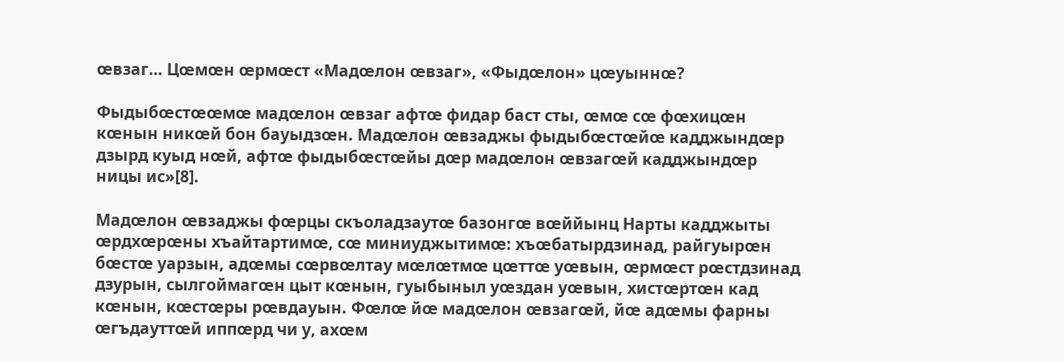œвзаг… Цœмœн œрмœст «Мадœлон œвзаг», «Фыдœлон» цœуыннœ?

Фыдыбœстœœмœ мадœлон œвзаг афтœ фидар баст сты, œмœ сœ фœхицœн кœнын никœй бон бауыдзœн. Мадœлон œвзаджы фыдыбœстœйœ кадджындœр дзырд куыд нœй, афтœ фыдыбœстœйы дœр мадœлон œвзагœй кадджындœр ницы ис»[8].

Мадœлон œвзаджы фœрцы скъоладзаутœ базонгœ вœййынц Нарты кадджыты œрдхœрœны хъайтартимœ, сœ миниуджытимœ: хъœбатырдзинад, райгуырœн бœстœ уарзын, адœмы сœрвœлтау мœлœтмœ цœттœ уœвын, œрмœст рœстдзинад дзурын, сылгоймагœн цыт кœнын, гуыбыныл уœздан уœвын, хистœртœн кад кœнын, кœстœры рœвдауын. Фœлœ йœ мадœлон œвзагœй, йœ адœмы фарны œгъдауттœй иппœрд чи у, ахœм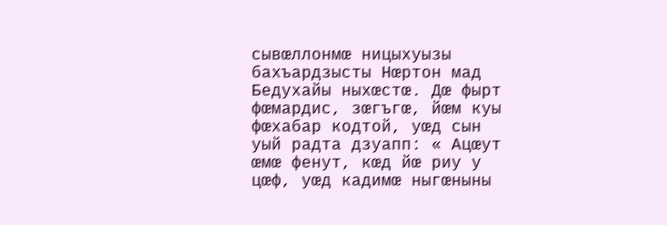сывœллонмœ ницыхуызы бахъардзысты Нœртон мад Бедухайы ныхœстœ. Дœ фырт фœмардис, зœгъгœ, йœм куы фœхабар кодтой, уœд сын уый радта дзуапп: « Ацœут œмœ фенут, кœд йœ риу у цœф, уœд кадимœ ныгœныны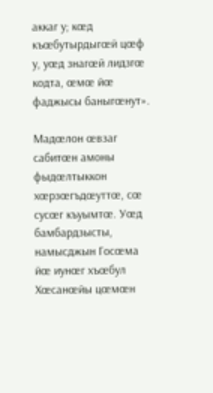аккаг у; кœд къœбутырдыгœй цœф у, уœд знагœй лидзгœ кодта, œмœ йœ фаджысы баныгœнут».

Мадœлон œвзаг сабитœн амоны фыдœлтыккон хœрзœгъдœуттœ, сœ сусœг къуымтœ. Уœд бамбардзысты, намысджын Госœма йœ иунœг хъœбул Хœсанœйы цœмœн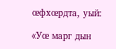œфхœрдта, уый:

«Уœ марг дын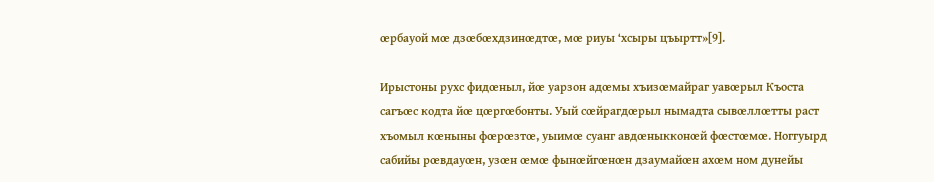œрбауой мœ дзœбœхдзинœдтœ, мœ риуы ‘хсыры цъыртт»[9].

Ирыстоны рухс фидœныл, йœ уарзон адœмы хъизœмайраг уавœрыл Къоста сагъœс кодта йœ цœргœбонты. Уый сœйрагдœрыл нымадта сывœллœтты раст хъомыл кœныны фœрœзтœ, уыимœ суанг авдœныкконœй фœстœмœ. Ноггуырд сабийы рœвдауœн, узœн œмœ фынœйгœнœн дзаумайœн ахœм ном дунейы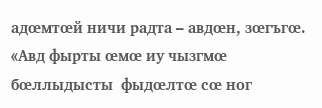адœмтœй ничи радта – авдœн, зœгъгœ. «Авд фырты œмœ иу чызгмœ бœллыдысты  фыдœлтœ сœ ног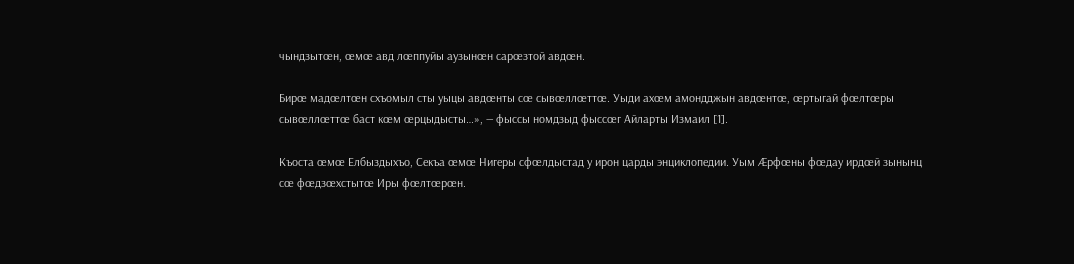чындзытœн, œмœ авд лœппуйы аузынœн сарœзтой авдœн.

Бирœ мадœлтœн схъомыл сты уыцы авдœнты сœ сывœллœттœ. Уыди ахœм амондджын авдœнтœ, œртыгай фœлтœры сывœллœттœ баст кœм œрцыдысты…», — фыссы номдзыд фыссœг Айларты Измаил [1].

Къоста œмœ Елбыздыхъо, Секъа œмœ Нигеры сфœлдыстад у ирон царды энциклопедии. Уым Æрфœны фœдау ирдœй зынынц сœ фœдзœхстытœ Иры фœлтœрœн.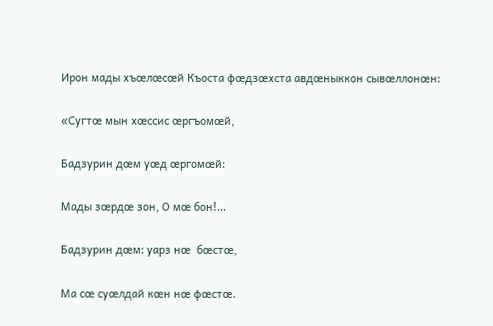Ирон мады хъœлœсœй Къоста фœдзœхста авдœныккон сывœллонœн:

«Сугтœ мын хœссис œргъомœй,

Бадзурин дœм уœд œргомœй:

Мады зœрдœ зон, О мœ бон!…

Бадзурин дœм: уарз нœ  бœстœ,

Ма сœ суœлдай кœн нœ фœстœ.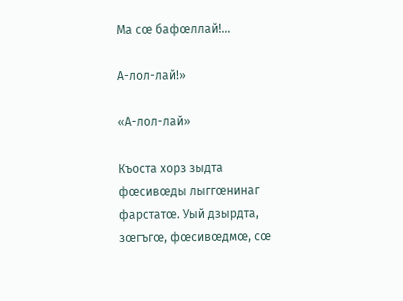Ма сœ бафœллай!…

А-лол-лай!»

«А-лол-лай»

Къоста хорз зыдта фœсивœды лыггœнинаг фарстатœ. Уый дзырдта, зœгъгœ, фœсивœдмœ, сœ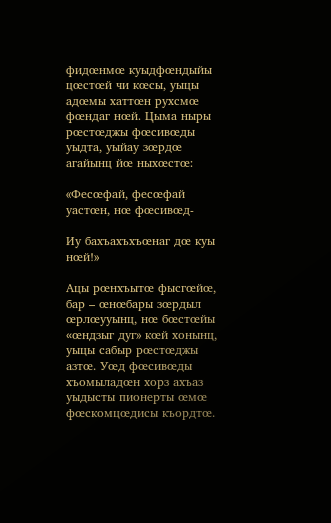фидœнмœ куыдфœндыйы цœстœй чи кœсы, уыцы адœмы хаттœн рухсмœ фœндаг нœй. Цыма ныры рœстœджы фœсивœды уыдта, уыйау зœрдœ агайынц йœ ныхœстœ:

«Фесœфай, фесœфай уастœн, нœ фœсивœд-

Иу бахъахъхъœнаг дœ куы нœй!»

Ацы рœнхъытœ фысгœйœ, бар – œнœбары зœрдыл œрлœууынц, нœ бœстœйы «œндзыг дуг» кœй хонынц, уыцы сабыр рœстœджы азтœ. Уœд фœсивœды хъомыладœн хорз ахъаз уыдысты пионерты œмœ фœскомцœдисы къордтœ.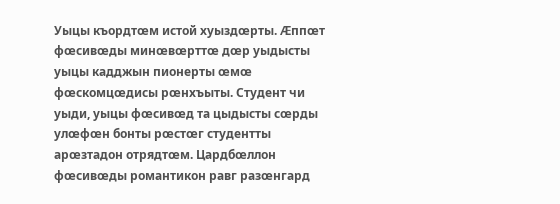Уыцы къордтœм истой хуыздœрты. Æппœт фœсивœды минœвœрттœ дœр уыдысты уыцы кадджын пионерты œмœ фœскомцœдисы рœнхъыты. Студент чи уыди, уыцы фœсивœд та цыдысты сœрды улœфœн бонты рœстœг студентты арœзтадон отрядтœм. Цардбœллон фœсивœды романтикон равг разœнгард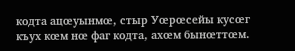кодта ацœуынмœ, стыр Уœрœсейы кусœг къух кœм нœ фаг кодта, ахœм бынœттœм.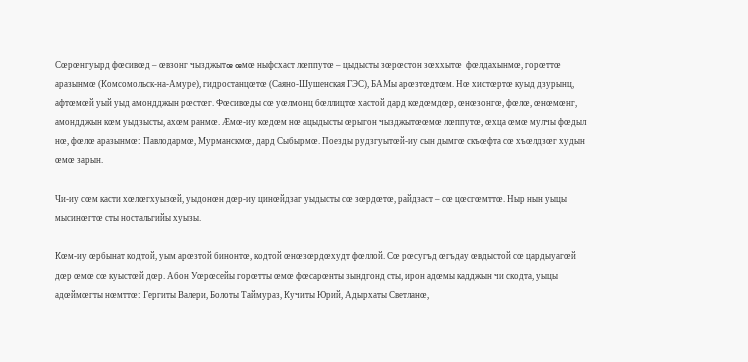Сœрœнгуырд фœсивœд – œвзонг чызджытœ œмœ ныфсхаст лœппутœ – цыдысты зœрœстон зœххытœ  фœлдахынмœ, горœттœ аразынмœ (Комсомольск-на-Амуре), гидростанцœтœ (Саяно-Шушенская ГЭС), БАМы арœзтœдтœм. Нœ хистœртœ куыд дзурынц, афтœмœй уый уыд амондджын рœстœг. Фœсивœды сœ уœлмонц бœллицтœ хастой дард кœдœмдœр, œнœзонгœ, фœлœ, œнœмœнг, амондджын кœм уыдзысты, ахœм ранмœ. Æмœ-иу кœдœм нœ ацыдысты œрыгон чызджытœœмœ лœппутœ, œхца œмœ мулчы фœдыл нœ, фœлœ аразынмœ: Павлодармœ, Мурманскмœ, дард Сыбырмœ. Поезды рудзгуытœй-иу сын дымгœ скъœфта сœ хъœлдзœг худын œмœ зарын.

Чи-иу сœм касти хœлœгхуызœй, уыдонœн дœр-иу цинœйдзаг уыдысты сœ зœрдœтœ, райдзаст – сœ цœсгœмттœ. Ныр нын уыцы мысинœгтœ сты ностальгийы хуызы.

Кœм-иу œрбынат кодтой, уым арœзтой бинонтœ, кодтой œнœзœрдœхудт фœллой. Сœ рœсугъд œгъдау œвдыстой сœ цардыуагœй дœр œмœ сœ куыстœй дœр. Абон Уœрœсейы горœтты œмœ фœсарœнты зындгонд сты, ирон адœмы кадджын чи скодта, уыцы адœймœгты нœмттœ: Гергиты Валери, Болоты Таймураз, Кучиты Юрий, Адырхаты Светланœ,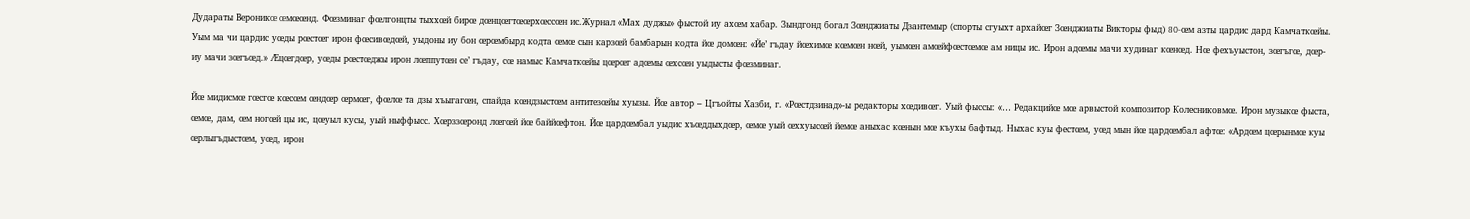Дудараты Вероникœ œмœœнд. Фœзминаг фœлгонцты тыххœй бирœ дœнцœгтœœрхœссœн ис.Журнал «Мах дуджы» фыстой иу ахœм хабар. Зындгонд богал Зœнджиаты Дзантемыр (спорты сгуыхт архайœг Зœнджиаты Викторы фыд) 80-œм азты цардис дард Камчаткœйы. Уым ма чи цардис уœды рœстœг ирон фœсивœдœй, уыдоны иу бон œрœмбырд кодта œмœ сын карзœй бамбарын кодта йœ домœн: «Йе’ гъдау йœхимœ кœмœн нœй, уымœн амœйфœстœмœ ам ницы ис. Ирон адœмы мачи худинаг кœнœд. Нœ фехъуыстон, зœгъгœ, дœр-иу мачи зœгъœд.» Æцœгдœр, уœды рœстœджы ирон лœппутœн се’ гъдау, сœ намыс Камчаткœйы цœрœг адœмы œхсœн уыдысты фœзминаг.

Йœ мидисмœ гœсгœ кœсœм œндœр œрмœг, фœлœ та дзы хъыгагœн, спайда кœндзыстœм антитезœйы хуызы. Йœ автор – Цгъойты Хазби, г. «Рœстдзинад»-ы редакторы хœдивœг. Уый фыссы: «… Редакцийœ мœ арвыстой композитор Колесниковмœ. Ирон музыкœ фыста, œмœ, дам, œм ногœй цы ис, цœуыл кусы, уый ныффысс. Хœрззœронд лœгœй йœ баййœфтон. Йœ цардœмбал уыдис хъœддыхдœр, œмœ уый œххуысœй йемœ аныхас кœнын мœ къухы бафтыд. Ныхас куы фестœм, уœд мын йœ цардœмбал афтœ: «Ардœм цœрынмœ куы œрлыгъдыстœм, уœд, ирон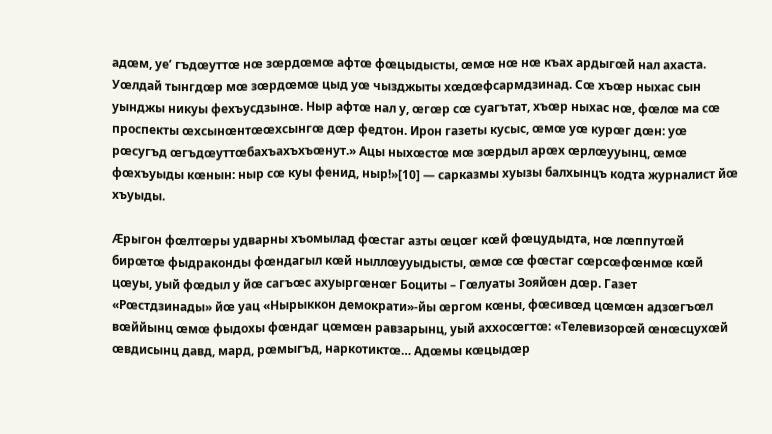адœм, уе’ гъдœуттœ нœ зœрдœмœ афтœ фœцыдысты, œмœ нœ нœ къах ардыгœй нал ахаста. Уœлдай тынгдœр мœ зœрдœмœ цыд уœ чызджыты хœдœфсармдзинад. Сœ хъœр ныхас сын уынджы никуы фехъусдзынœ. Ныр афтœ нал у, œгœр сœ суагътат, хъœр ныхас нœ, фœлœ ма сœ проспекты œхсынœнтœœхсынгœ дœр федтон. Ирон газеты кусыс, œмœ уœ курœг дœн: уœ рœсугъд œгъдœуттœбахъахъхъœнут.» Ацы ныхœстœ мœ зœрдыл арœх œрлœууынц, œмœ фœхъуыды кœнын: ныр сœ куы фенид, ныр!»[10] — сарказмы хуызы балхынцъ кодта журналист йœ хъуыды.

Æрыгон фœлтœры удварны хъомылад фœстаг азты œцœг кœй фœцудыдта, нœ лœппутœй бирœтœ фыдраконды фœндагыл кœй ныллœууыдысты, œмœ сœ фœстаг сœрсœфœнмœ кœй цœуы, уый фœдыл у йœ сагъœс ахуыргœнœг Боциты – Гœлуаты Зояйœн дœр. Газет «Рœстдзинады» йœ уац «Нырыккон демократи»-йы œргом кœны, фœсивœд цœмœн адзœгъœл вœййынц œмœ фыдохы фœндаг цœмœн равзарынц, уый аххосœгтœ: «Телевизорœй œнœсцухœй œвдисынц давд, мард, рœмыгъд, наркотиктœ… Адœмы кœцыдœр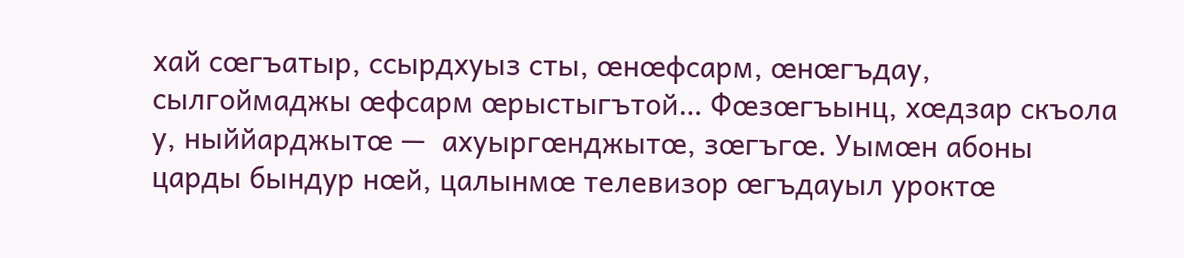хай сœгъатыр, ссырдхуыз сты, œнœфсарм, œнœгъдау, сылгоймаджы œфсарм œрыстыгътой… Фœзœгъынц, хœдзар скъола у, ныййарджытœ —  ахуыргœнджытœ, зœгъгœ. Уымœн абоны царды бындур нœй, цалынмœ телевизор œгъдауыл уроктœ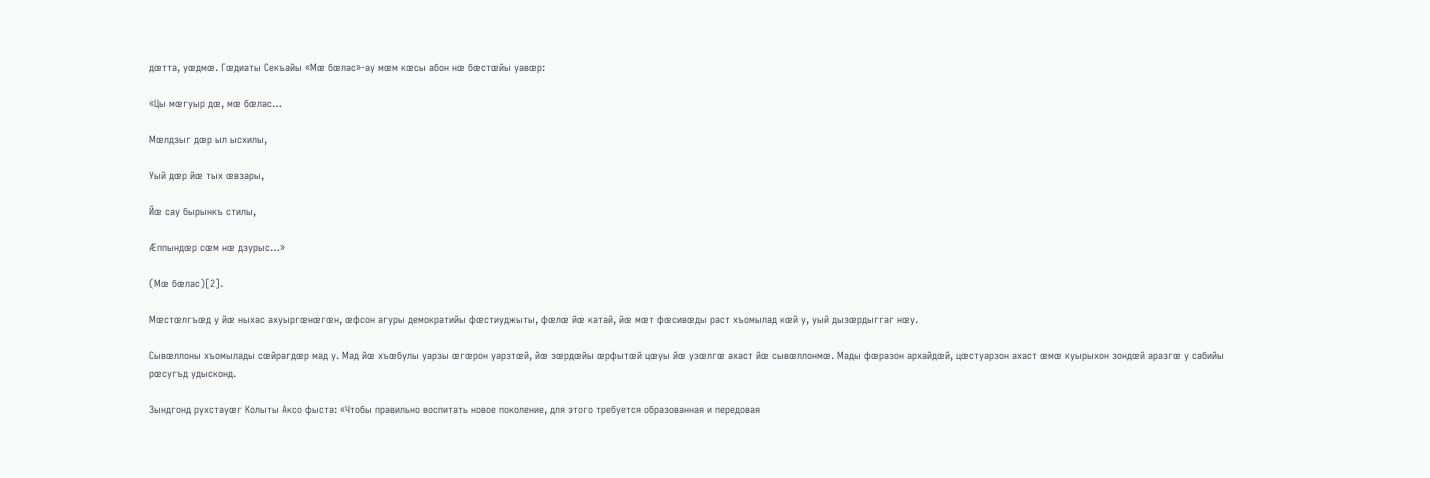дœтта, уœдмœ. Гœдиаты Секъайы «Мœ бœлас»-ау мœм кœсы абон нœ бœстœйы уавœр:

«Цы мœгуыр дœ, мœ бœлас…

Мœлдзыг дœр ыл ысхилы,

Уый дœр йœ тых œвзары,

Йœ сау бырынкъ стилы,

Æппындœр сœм нœ дзурыс…»

(Мœ бœлас)[2].

Мœстœлгъœд у йœ ныхас ахуыргœнœгœн, œфсон агуры демократийы фœстиуджыты, фœлœ йœ катай, йœ мœт фœсивœды раст хъомылад кœй у, уый дызœрдыггаг нœу.

Сывœллоны хъомылады сœйрагдœр мад у. Мад йœ хъœбулы уарзы œгœрон уарзтœй, йœ зœрдœйы œрфытœй цœуы йœ узœлгœ ахаст йœ сывœллонмœ. Мады фœразон архайдœй, цœстуарзон ахаст œмœ куырыхон зондœй аразгœ у сабийы рœсугъд удысконд.

Зындгонд рухстауœг Колыты Аксо фыста: «Чтобы правильно воспитать новое поколение, для этого требуется образованная и передовая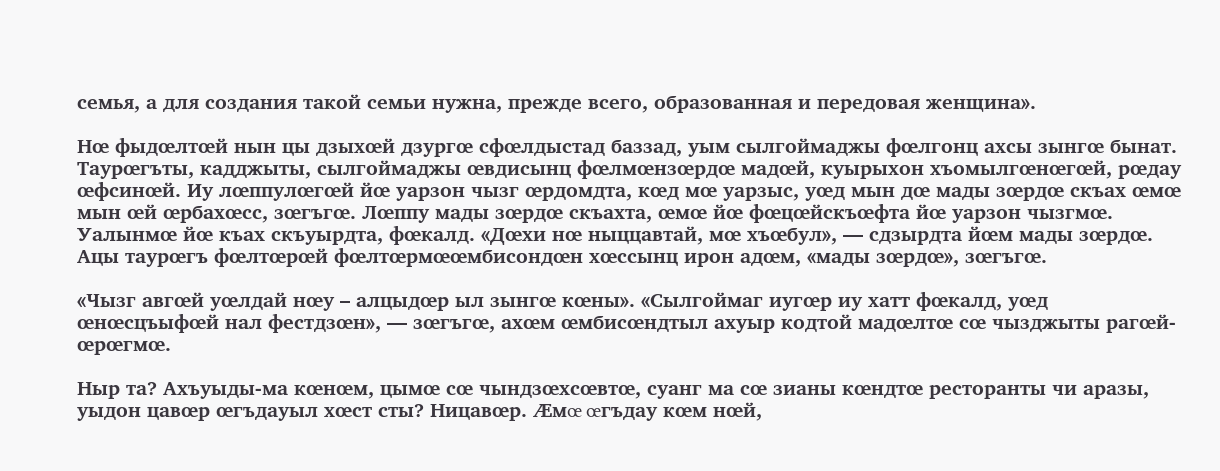семья, а для создания такой семьи нужна, прежде всего, образованная и передовая женщина».

Нœ фыдœлтœй нын цы дзыхœй дзургœ сфœлдыстад баззад, уым сылгоймаджы фœлгонц ахсы зынгœ бынат. Таурœгъты, кадджыты, сылгоймаджы œвдисынц фœлмœнзœрдœ мадœй, куырыхон хъомылгœнœгœй, рœдау œфсинœй. Иу лœппулœгœй йœ уарзон чызг œрдомдта, кœд мœ уарзыс, уœд мын дœ мады зœрдœ скъах œмœ мын œй œрбахœсс, зœгъгœ. Лœппу мады зœрдœ скъахта, œмœ йœ фœцœйскъœфта йœ уарзон чызгмœ. Уалынмœ йœ къах скъуырдта, фœкалд. «Дœхи нœ ныццавтай, мœ хъœбул», — сдзырдта йœм мады зœрдœ. Ацы таурœгъ фœлтœрœй фœлтœрмœœмбисондœн хœссынц ирон адœм, «мады зœрдœ», зœгъгœ.

«Чызг авгœй уœлдай нœу – алцыдœр ыл зынгœ кœны». «Сылгоймаг иугœр иу хатт фœкалд, уœд œнœсцъыфœй нал фестдзœн», — зœгъгœ, ахœм œмбисœндтыл ахуыр кодтой мадœлтœ сœ чызджыты рагœй-œрœгмœ.

Ныр та? Ахъуыды-ма кœнœм, цымœ сœ чындзœхсœвтœ, суанг ма сœ зианы кœндтœ ресторанты чи аразы, уыдон цавœр œгъдауыл хœст сты? Ницавœр. Æмœ œгъдау кœм нœй,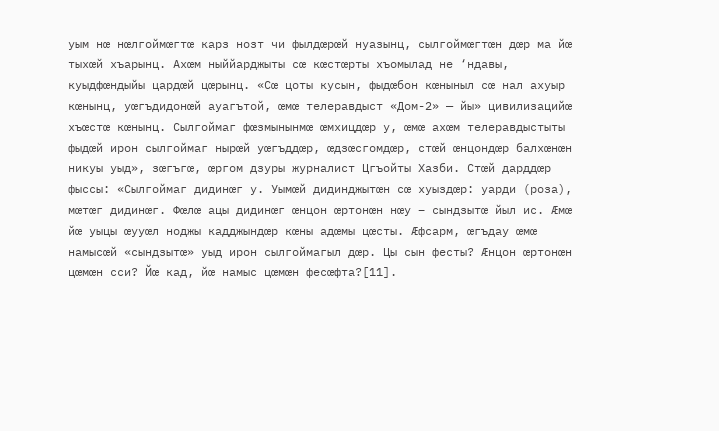уым нœ нœлгоймœгтœ карз нозт чи фылдœрœй нуазынц, сылгоймœгтœн дœр ма йœ тыхœй хъарынц. Ахœм ныййарджыты сœ кœстœрты хъомылад не ‘ндавы, куыдфœндыйы цардœй цœрынц. «Сœ цоты кусын, фыдœбон кœныныл сœ нал ахуыр кœнынц, уœгъдидонœй ауагътой, œмœ телеравдыст «Дом-2» — йы» цивилизацийœ хъœстœ кœнынц. Сылгоймаг фœзмынынмœ œмхицдœр у, œмœ ахœм телеравдыстыты фыдœй ирон сылгоймаг нырœй уœгъддœр, œдзœсгомдœр, стœй œнцондœр балхœнœн никуы уыд», зœгъгœ, œргом дзуры журналист Цгъойты Хазби. Стœй дарддœр фыссы: «Сылгоймаг дидинœг у. Уымœй дидинджытœн сœ хуыздœр: уарди (роза), мœтœг дидинœг. Фœлœ ацы дидинœг œнцон œртонœн нœу – сындзытœ йыл ис. Æмœ йœ уыцы œууœл ноджы кадджындœр кœны адœмы цœсты. Æфсарм, œгъдау œмœ намысœй «сындзытœ» уыд ирон сылгоймагыл дœр. Цы сын фесты? Æнцон œртонœн цœмœн сси? Йœ кад, йœ намыс цœмœн фесœфта?[11].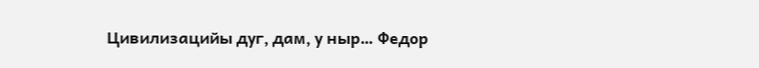Цивилизацийы дуг, дам, у ныр… Федор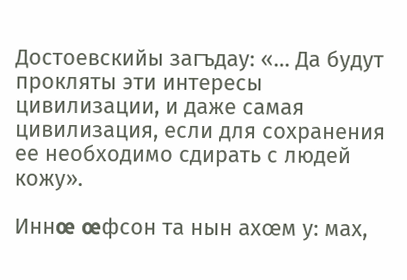Достоевскийы загъдау: «… Да будут прокляты эти интересы цивилизации, и даже самая цивилизация, если для сохранения ее необходимо сдирать с людей кожу».

Иннœ œфсон та нын ахœм у: мах,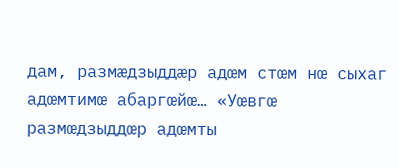дам, размæдзыддæр адœм стœм нœ сыхаг адœмтимœ абаргœйœ… «Уœвгœ размœдзыддœр адœмты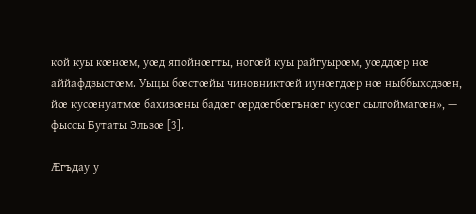кой куы кœнœм, уœд япойнœгты, ногœй куы райгуырœм, уœддœр нœ аййафдзыстœм. Уыцы бœстœйы чиновниктœй иунœгдœр нœ ныббыхсдзœн, йœ кусœнуатмœ бахизœны бадœг œрдœгбœгънœг кусœг сылгоймагœн», — фыссы Бутаты Эльзœ [3].

Æгъдау у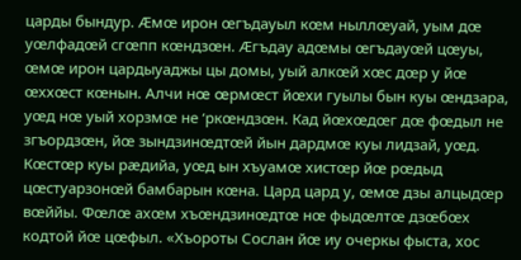царды бындур. Æмœ ирон œгъдауыл кœм ныллœуай, уым дœ уœлфадœй сгœпп кœндзœн. Æгъдау адœмы œгъдауœй цœуы, œмœ ирон цардыуаджы цы домы, уый алкœй хœс дœр у йœ œххœст кœнын. Алчи нœ œрмœст йœхи гуылы бын куы œндзара, уœд нœ уый хорзмœ не ‘ркœндзœн. Кад йœхœдœг дœ фœдыл не згъордзœн, йœ зындзинœдтœй йын дардмœ куы лидзай, уœд. Кœстœр куы рæдийа, уœд ын хъуамœ хистœр йœ рœдыд цœстуарзонœй бамбарын кœна. Цард цард у, œмœ дзы алцыдœр вœййы. Фœлœ ахœм хъœндзинœдтœ нœ фыдœлтœ дзœбœх кодтой йœ цœфыл. «Хъороты Сослан йœ иу очеркы фыста, хос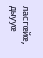ласгœйœ, дыууœ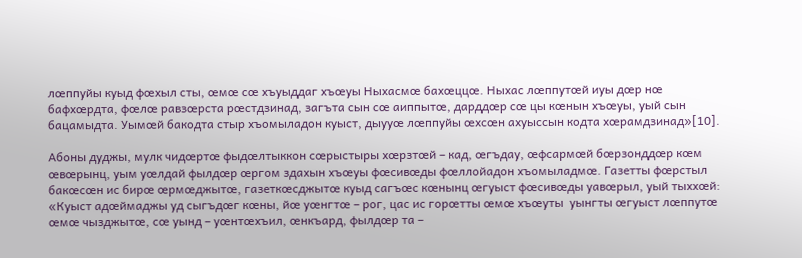лœппуйы куыд фœхыл сты, œмœ сœ хъуыддаг хъœуы Ныхасмœ бахœццœ. Ныхас лœппутœй иуы дœр нœ бафхœрдта, фœлœ равзœрста рœстдзинад, загъта сын сœ аиппытœ, дарддœр сœ цы кœнын хъœуы, уый сын бацамыдта. Уымœй бакодта стыр хъомыладон куыст, дыууœ лœппуйы œхсœн ахуыссын кодта хœрамдзинад»[10].

Абоны дуджы, мулк чидœртœ фыдœлтыккон сœрыстыры хœрзтœй – кад, œгъдау, œфсармœй бœрзонддœр кœм œвœрынц, уым уœлдай фылдœр œргом здахын хъœуы фœсивœды фœллойадон хъомыладмœ. Газетты фœрстыл бакœсœн ис бирœ œрмœджытœ, газеткœсджытœ куыд сагъœс кœнынц œгуыст фœсивœды уавœрыл, уый тыххœй: «Куыст адœймаджы уд сыгъдœг кœны, йœ уœнгтœ – рог, цас ис горœтты œмœ хъœуты  уынгты œгуыст лœппутœ œмœ чызджытœ, сœ уынд – уœнтœхъил, œнкъард, фылдœр та –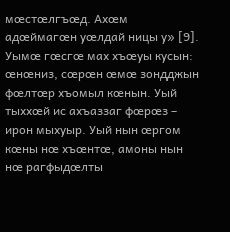мœстœлгъœд. Ахœм адœймагœн уœлдай ницы у» [9]. Уымœ гœсгœ мах хъœуы кусын: œнœниз, сœрœн œмœ зондджын фœлтœр хъомыл кœнын. Уый тыххœй ис ахъаззаг фœрœз – ирон мыхуыр. Уый нын œргом кœны нœ хъœнтœ, амоны нын нœ рагфыдœлты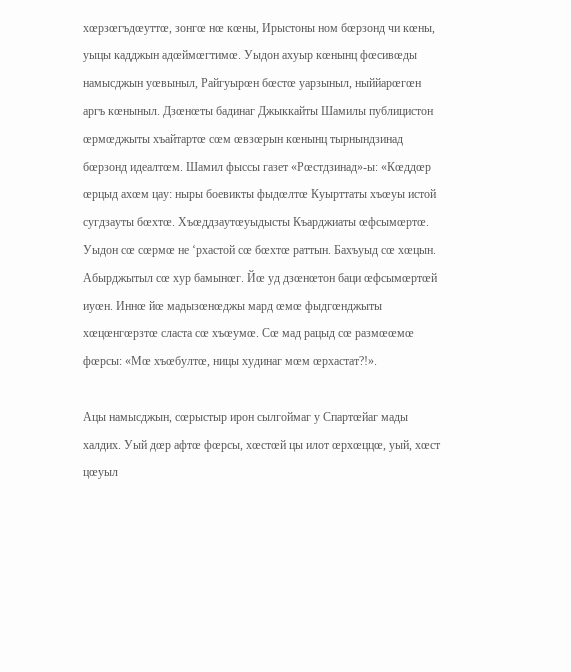хœрзœгъдœуттœ, зонгœ нœ кœны, Ирыстоны ном бœрзонд чи кœны, уыцы кадджын адœймœгтимœ. Уыдон ахуыр кœнынц фœсивœды намысджын уœвыныл, Райгуырœн бœстœ уарзыныл, ныййарœгœн аргъ кœныныл. Дзœнœты бадинаг Джыккайты Шамилы публицистон œрмœджыты хъайтартœ сœм œвзœрын кœнынц тырнындзинад бœрзонд идеалтœм. Шамил фыссы газет «Рœстдзинад»-ы: «Кœддœр œрцыд ахœм цау: ныры боевикты фыдœлтœ Куырттаты хъœуы истой сугдзауты бœхтœ. Хъœддзаутœуыдысты Къарджиаты œфсымœртœ. Уыдон сœ сœрмœ не ‘рхастой сœ бœхтœ раттын. Бахъуыд сœ хœцын. Абырджытыл сœ хур бамынœг. Йœ уд дзœнœтон баци œфсымœртœй иуœн. Иннœ йœ мадызœнœджы мард œмœ фыдгœнджыты хœцœнгœрзтœ сласта сœ хъœумœ. Сœ мад рацыд сœ размœœмœ фœрсы: «Мœ хъœбултœ, ницы худинаг мœм œрхастат?!».

Ацы намысджын, сœрыстыр ирон сылгоймаг у Спартœйаг мады халдих. Уый дœр афтœ фœрсы, хœстœй цы илот œрхœццœ, уый, хœст цœуыл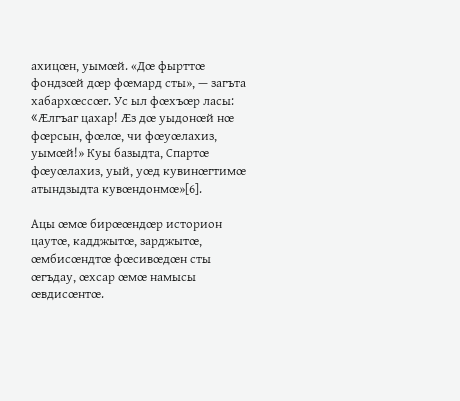ахицœн, уымœй. «Дœ фырттœ фондзœй дœр фœмард сты», — загъта хабархœссœг. Ус ыл фœхъœр ласы: «Æлгъаг цахар! Æз дœ уыдонœй нœ фœрсын, фœлœ, чи фœуœлахиз, уымœй!» Куы базыдта, Спартœ фœуœлахиз, уый, уœд кувинœгтимœ атындзыдта кувœндонмœ»[6].

Ацы œмœ бирœœндœр историон цаутœ, кадджытœ, зарджытœ, œмбисœндтœ фœсивœдœн сты œгъдау, œхсар œмœ намысы œвдисœнтœ.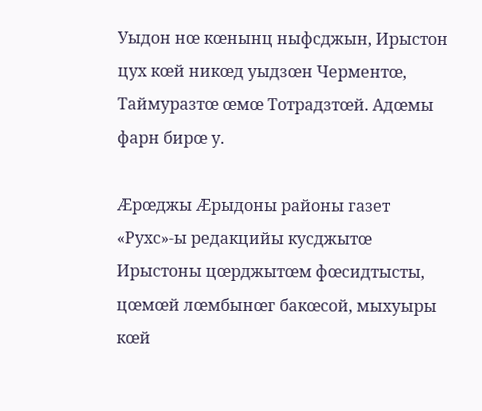Уыдон нœ кœнынц ныфсджын, Ирыстон цух кœй никœд уыдзœн Черментœ, Таймуразтœ œмœ Тотрадзтœй. Адœмы фарн бирœ у.

Æрœджы Æрыдоны районы газет «Рухс»-ы редакцийы кусджытœ Ирыстоны цœрджытœм фœсидтысты, цœмœй лœмбынœг бакœсой, мыхуыры кœй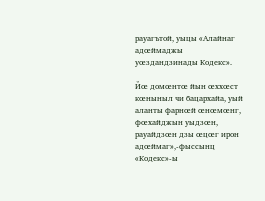рауагътой, уыцы «Алайнаг адœймаджы уœздандзинады Кодекс».

Йœ домœнтœ йын œххœст кœныныл чи бацархайа, уый аланты фарнœй œнœмœнг, фœхайджын уыдзœн, рауайдзœн дзы œцœг ирон адœймаг»,-фыссынц «Кодекс»-ы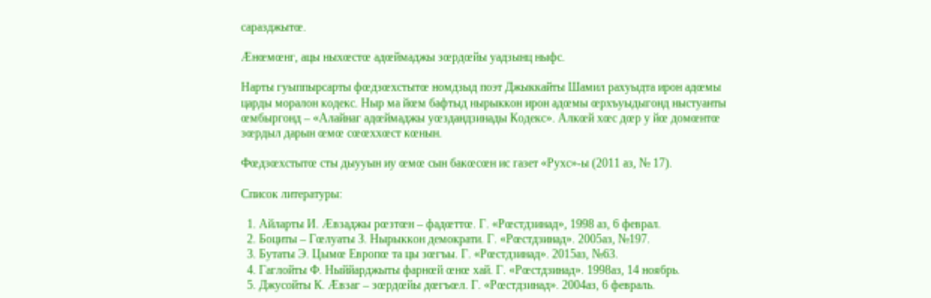саразджытœ.

Æнœмœнг, ацы ныхœстœ адœймаджы зœрдœйы уадзынц ныфс.

Нарты гуыппырсарты фœдзœхстытœ номдзыд поэт Джыккайты Шамил рахуыдта ирон адœмы царды моралон кодекс. Ныр ма йœм бафтыд нырыккон ирон адœмы œрхъуыдыгонд ныстуанты œмбыргонд – «Алайнаг адœймаджы уœздандзинады Кодекс». Алкœй хœс дœр у йœ домœнтœ зœрдыл дарын œмœ сœœххœст кœнын.

Фœдзœхстытœ сты дыууын иу œмœ сын бакœсœн ис газет «Рухс»-ы (2011 аз, № 17).

Список литературы:

  1. Айларты И. Æвзаджы рœзтœн – фадœттœ. Г. «Рœстдзинад», 1998 аз, 6 феврал.
  2. Боциты – Гœлуаты З. Нырыккон демократи. Г. «Рœстдзинад». 2005аз, №197.
  3. Бутаты Э. Цымœ Европœ та цы зœгъы. Г. «Рœстдзинад». 2015аз, №63.
  4. Гаглойты Ф. Ныййарджыты фарнœй œнœ хай. Г. «Рœстдзинад». 1998аз, 14 ноябрь.
  5. Джусойты К. Æвзаг – зœрдœйы дœгъœл. Г. «Рœстдзинад». 2004аз, 6 февраль.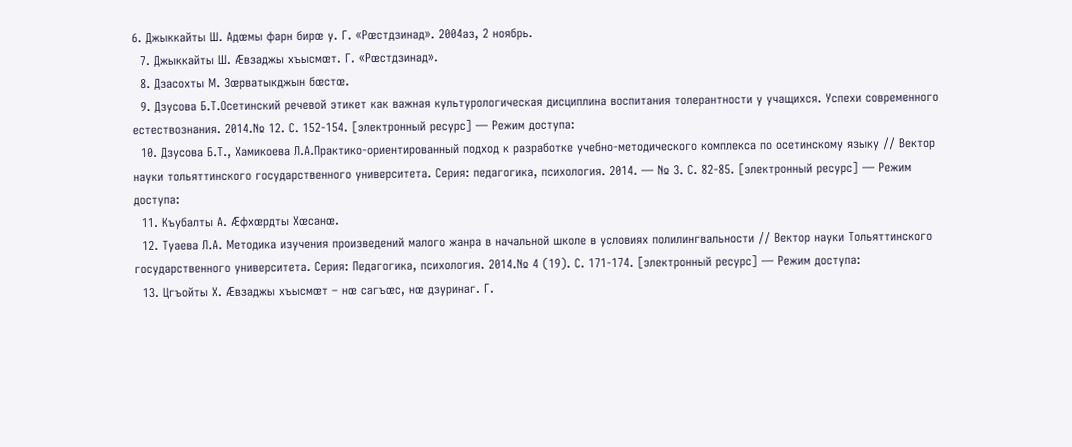6. Джыккайты Ш. Адœмы фарн бирœ у. Г. «Рœстдзинад». 2004аз, 2 ноябрь.
  7. Джыккайты Ш. Æвзаджы хъысмœт. Г. «Рœстдзинад».
  8. Дзасохты М. Зœрватыкджын бœстœ.
  9. Дзусова Б.Т.Осетинский речевой этикет как важная культурологическая дисциплина воспитания толерантности у учащихся. Успехи современного естествознания. 2014.№ 12. С. 152-154. [электронный ресурс] — Режим доступа:
  10. Дзусова Б.Т., Хамикоева Л.А.Практико-ориентированный подход к разработке учебно-методического комплекса по осетинскому языку // Вектор науки тольяттинского государственного университета. Серия: педагогика, психология. 2014. — № 3. С. 82-85. [электронный ресурс] — Режим доступа:
  11. Къубалты А. Æфхœрдты Хœсанœ.
  12. Туаева Л.А. Методика изучения произведений малого жанра в начальной школе в условиях полилингвальности // Вектор науки Тольяттинского государственного университета. Серия: Педагогика, психология. 2014.№ 4 (19). С. 171-174. [электронный ресурс] — Режим доступа:
  13. Цгъойты Х. Æвзаджы хъысмœт – нœ сагъœс, нœ дзуринаг. Г.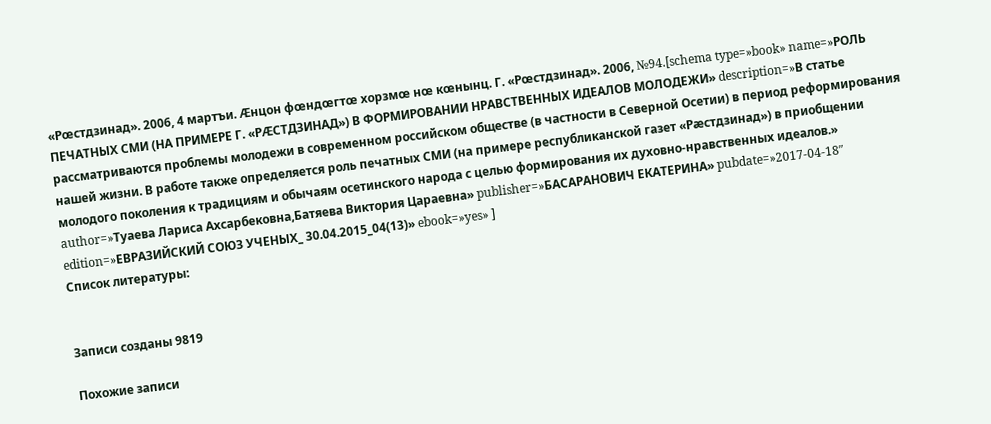«Рœстдзинад». 2006, 4 мартъи. Æнцон фœндœгтœ хорзмœ нœ кœнынц. Г. «Рœстдзинад». 2006, №94.[schema type=»book» name=»РОЛЬ ПЕЧАТНЫХ СМИ (НА ПРИМЕРЕ Г. «РÆСТДЗИНАД») В ФОРМИРОВАНИИ НРАВСТВЕННЫХ ИДЕАЛОВ МОЛОДЕЖИ» description=»В статье рассматриваются проблемы молодежи в современном российском обществе (в частности в Северной Осетии) в период реформирования нашей жизни. В работе также определяется роль печатных СМИ (на примере республиканской газет «Рæстдзинад») в приобщении молодого поколения к традициям и обычаям осетинского народа с целью формирования их духовно-нравственных идеалов.» author=»Туаева Лариса Ахсарбековна,Батяева Виктория Цараевна» publisher=»БАСАРАНОВИЧ ЕКАТЕРИНА» pubdate=»2017-04-18″ edition=»ЕВРАЗИЙСКИЙ СОЮЗ УЧЕНЫХ_ 30.04.2015_04(13)» ebook=»yes» ]
Список литературы:


Записи созданы 9819

Похожие записи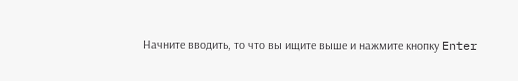Начните вводить, то что вы ищите выше и нажмите кнопку Enter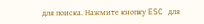для поиска. Нажмите кнопку ESC для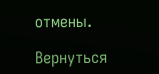отмены.

Вернуться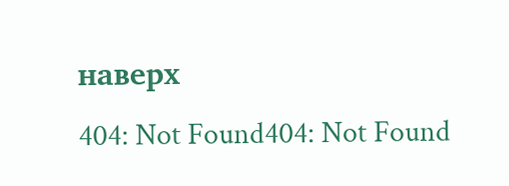наверх
404: Not Found404: Not Found